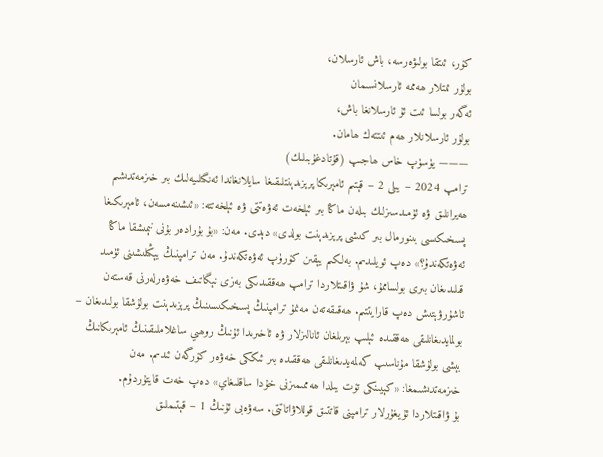كۆر، ئىتقا بولىۋەرسە، باش ئارسلان،
بولۇر ئىتلار ھەممە ئارسلانسىمان
ئەگەر بولسا ئىت ئۇ ئارسلانغا باش،
بولۇر ئارسلانلار ھەم ئىتتەك ھامان.
——— يۈسۈپ خاس ھاجىپ (قۇتادغۇبىلىك)
ترامپ 2024 – يىلى 2 – قېتىم ئامېرىكا پرېزىدېنتلىقىغا سايلانغاندا ئەنگىلىيەلىك بىر خىزمەتدىشىم ھەيرانلىق ۋە ئۈمىدسىزلىك بىلەن ماڭا بىر ئېلخەت ئەۋەتتى ۋە ئېلخەتتە: «ئىشىنەمسەن، ئامېرىكىغا پسىخىكىسى بىنورمال بىر كىشى پرېزىدېنت بولدى» دېدى. مەن: «بۇ بۇرادەر بۇنى نېمىشقا ماڭا ئەۋەتكەندۇ؟» دەپ ئويلىدىم. بەلكىم يېقىن كۆرۈپ ئەۋەتكەندۇ. مەن ترامپنىڭ يېڭىلىشىنى ئۈمىد قىلىدىغان بىرى بولساممۇ، شۇ ۋاقىتلاردا ترامپ ھەققىدىكى بەزى نېگاتىف خەۋەرلەرنى قەستەن ئاشۇرۋېتىش دەپ قارايتتىم. ھەقىقەتەن مەنمۇ ترامپنىڭ پسىخىكىسىنىڭ پرېزىدېنت بولۇشقا بولىدىغان – بولمايدىغانلىقى ھەققىدە ئېلىپ بېرىلغان ئانالىزلار ۋە ئاخىرىدا ئۇنىڭ روھىي ساغلاملىقىنىڭ ئامېرىكانىڭ بېشى بولۇشقا مۇناسىپ كەلمەيدىغانلىقى ھەققىدە بىر ئىككى خەۋەر كۆرگەن ئىدىم. مەن خىزمەتدىشىمغا: «كېيىنكى تۆت يىلدا ھەممىمىزنى خۇدا ساقلىغاي» دەپ خەت قايتۇردۇم.
بۇ ۋاقىتلاردا ئۇيغۇرلار ترامپنى قاتتىق قوللاۋاتاتتى. سەۋەبى ئۇنىڭ 1 – قېتىملىق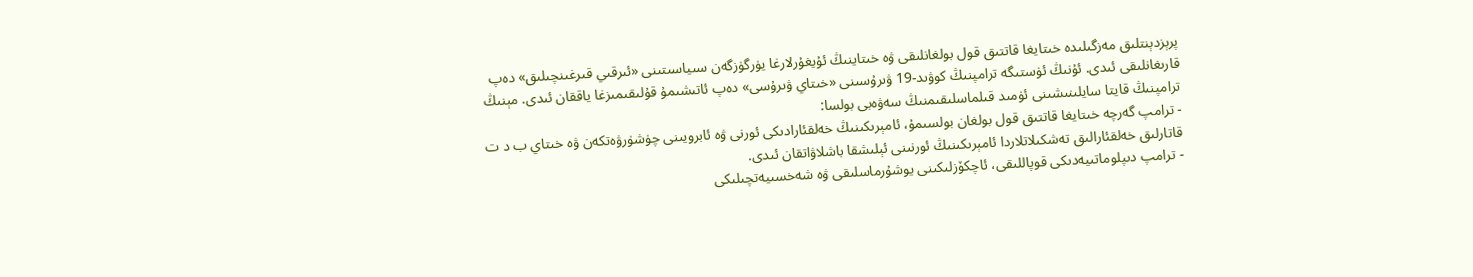پرېزدېنتلىق مەزگىلىدە خىتايغا قاتتىق قول بولغانلىقى ۋە خىتاينىڭ ئۇيغۇرلارغا يۈرگۈزگەن سىياسىتىنى «ئىرقىي قىرغىنچىلىق» دەپ قارىغانلىقى ئىدى. ئۇنىڭ ئۈستىگە ترامپنىڭ كوۋىد-19 ۋىرۇسىنى «خىتاي ۋىرۇسى» دەپ ئاتىشىمۇ قۇلىقىمىزغا ياققان ئىدى. مېنىڭ ترامپنىڭ قايتا سايلىنىشىنى ئۈمىد قىلماسلىقىمنىڭ سەۋەبى بولسا:
- ترامپ گەرچە خىتايغا قاتتىق قول بولغان بولسىمۇ، ئامېرىكىنىڭ خەلقئارادىكى ئورنى ۋە ئابرويىنى چۈشۈرۋەتكەن ۋە خىتاي ب د ت قاتارلىق خەلقئارالىق تەشكىلاتلاردا ئامېرىكىنىڭ ئورنىنى ئېلىشقا باشلاۋاتقان ئىدى.
- ترامپ دىپلوماتىيەدىكى قوپاللىقى، ئاچكۆزلىكىنى يوشۇرماسلىقى ۋە شەخسىيەتچىلىكى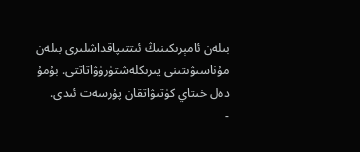بىلەن ئامېرىكىنىڭ ئىتتىپاقداشلىرى بىلەن مۇناسىۋىتىنى يىرىكلەشتۈرۈۋاتاتتى. بۇمۇ دەل خىتاي كۈتىۋاتقان پۇرسەت ئىدى.
-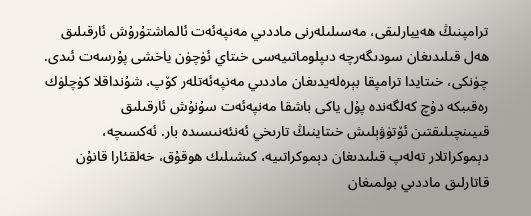ترامپنىڭ ھەييارلىقى، مەسىلىلەرنى ماددىي مەنپەئەت ئالماشتۇرۇش ئارقىلىق ھەل قىلىدىغان سودىگەرچە دىپلوماتىيەسى خىتاي ئۈچۈن ياخشى پۇرسەت ئىدى. چۈنكى، خىتايدا ترامپقا بېرەلەيدىغان ماددىي مەنپەئەتلەر كۆپ، شۇنداقلا كۈچلۈك رەقىبكە دۇچ كەلگەندە پۇل ياكى باشقا مەنپەئەت سۇنۇش ئارقىلىق قىيىنچىلىقتىن ئۆتۈۋېلىش خىتاينىڭ تارىخي ئەنئەنىسىدە بار. ئەكسىچە، دېموكراتلار تەلەپ قىلىدىغان دېموكراتىيە، كىشىلىك ھوقۇق، خەلقئارا قانۇن قاتارلىق ماددىي بولمىغان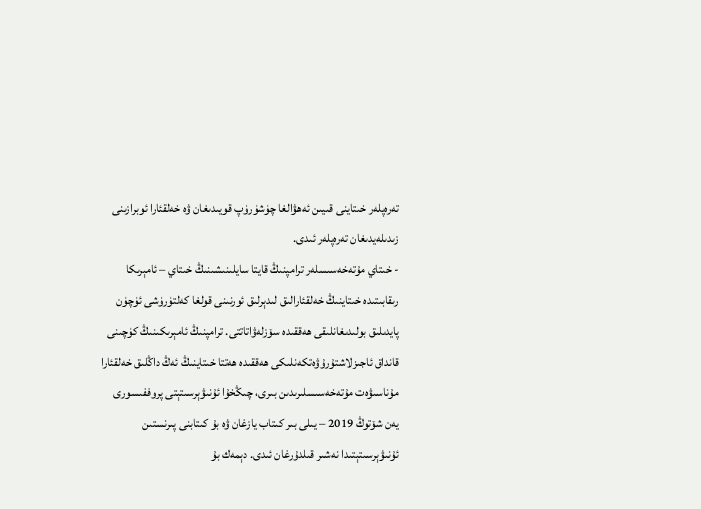تەرەپلەر خىتاينى قىيىن ئەھۋالغا چۈشۈرۈپ قويىدىغان ۋە خەلقئارا ئوبرازىنى زىدىلەيدىغان تەرەپلەر ئىدى.
- خىتاي مۇتەخەسىسلەر ترامپنىڭ قايتا سايلىنىشىنىڭ خىتاي – ئامېرىكا رىقابىتىدە خىتاينىڭ خەلقئارالىق لىدېرلىق ئورنىنى قولغا كەلتۈرۈشى ئۈچۈن پايدىلىق بولىدىغانلىقى ھەققىدە سۆزلەۋاتاتتى. ترامپنىڭ ئامېرىكىنىڭ كۈچىنى قانداق ئاجىزلاشتۇرۇۋەتكەنلىكى ھەققىدە ھەتتا خىتاينىڭ ئەڭ داڭلىق خەلقئارا مۇناسىۋەت مۇتەخەسىسلىرىدىن بىرى، چىڭخۇا ئۇنىۋېرسىتېتى پروففىسورى يەن شۆتوڭ 2019 – يىلى بىر كىتاب يازغان ۋە بۇ كىتابنى پىرنستىن ئۇنىۋېرسىتېتىدا نەشىر قىلدۇرغان ئىدى. دېمەك بۇ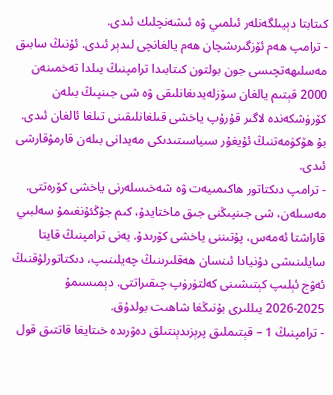كىتابتا دېيىلگەنلەر ئىلمىي ۋە ئىشەنچلىك ئىدى.
- ترامپ ھەم ئۆزگىرىشچان ھەم يالغانچى لىدېر ئىدى. ئۇنىڭ سابىق مەسلىھەتچىسى جون بولتون كىتابىدا ترامپنىڭ يىلدا تەخمىنەن 2000 قېتىم يالغان سۆزلەيدىغانلىقى ۋە شى جىنپىڭ بىلەن كۆرۈشكەندە لاگىر قۇرۇپ ياخشى قىلغانلىقىنى تىلغا ئالغان ئىدى. بۇ ھۆكۈمەتنىڭ ئۇيغۇر سىياسىتىدىكى مەيدانى بىلەن قارمۇقارشى ئىدى.
- ترامپ دىكتاتور ھاكىمىيەت ۋە شەخىسلەرنى ياخشى كۆرەتتى. مەسىلەن، شى جىنپىڭنى جىق ماختايدۇ، كىم جۇڭئۇنغىمۇ سەلبىي قاراشتا ئەمەس، پۇتىننى ياخشى كۆرىدۇ. يەنى ترامپنىڭ قايتا سايلىنىشى دۇنيادا ئىنسان ھەقلىرىنىڭ چەيلىنىپ، دىكتاتورلۇقنىڭ ئەۋج ئېلىپ كېتىشىنى كەلتۈرۈپ چىقىراتتى. دېمىسىمۇ 2025-2026 يىللىرى بۇنىڭغا شاھىت بولدۇق.
- ترامپنىڭ 1 – قېتىملىق پرېزىدېنتىلق دەۋرىدە خىتايغا قاتتىق قول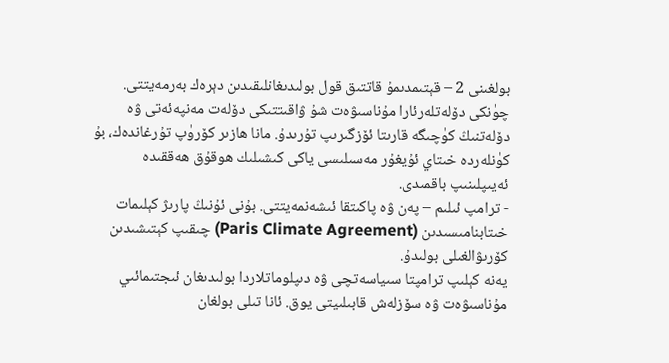بولغىنى 2 – قېتىمدىمۇ قاتتىق قول بولىدىغانلىقىدىن دېرەك بەرمەيتتى. چۈنكى دۆلەتلەرئارا مۇناسىۋەت شۇ ۋاقىتتىكى دۆلەت مەنپەئەتى ۋە دۆلەتنىڭ كۈچىگە قارىتا ئۆزگىرىپ تۇرىدۇ. مانا ھازىر كۆرۈپ تۇرغاندەك، بۇ كۈنلەردە خىتاي ئۇيغۇر مەسىلىسى ياكى كىشىلىك ھوقۇق ھەققىدە ئەيىپلىنىپ باقمىدى.
- ترامپ ئىلىم – پەن ۋە پاكىتقا ئىشەنمەيتتى. بۇنى ئۇنىڭ پارىژ كېلىمات خىتابنامىسىدىن (Paris Climate Agreement) چىقىپ كېتىشىدىن كۆرىۋالغىلى بولىدۇ.
يەنە كېلىپ ترامپتا سىياسەتچى ۋە دىپلوماتلاردا بولىدىغان ئىجتىمائىي مۇناسىۋەت ۋە سۆزلەش قابىلىيتى يوق. ئانا تىلى بولغان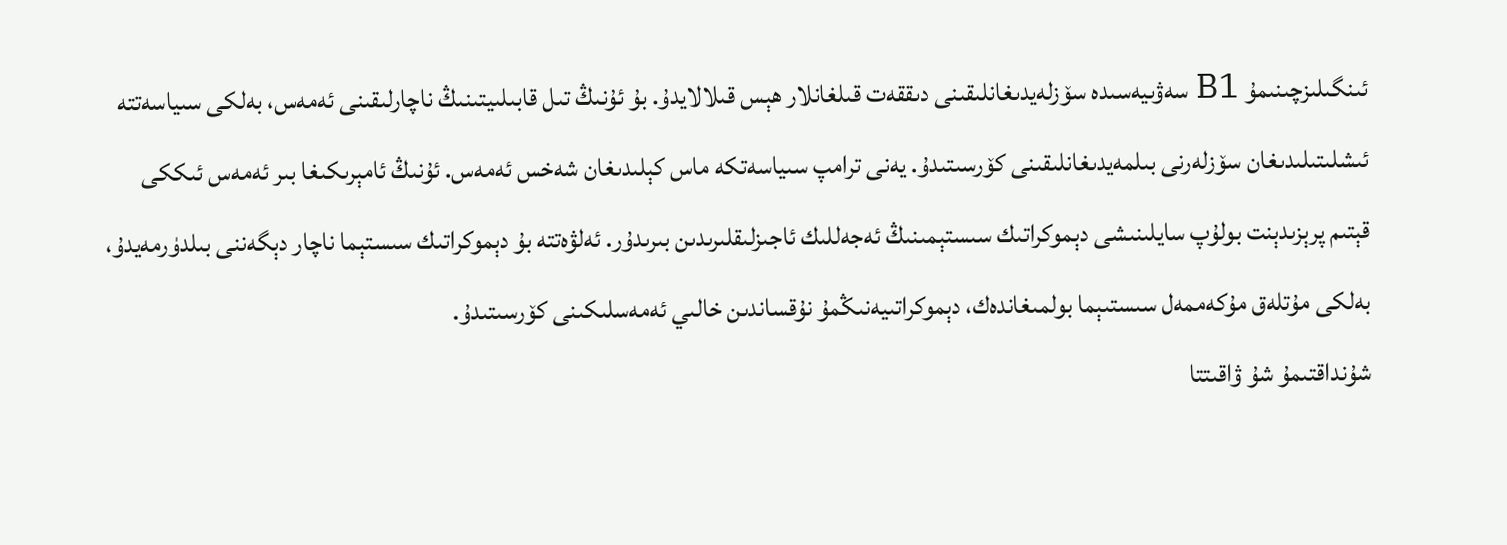ئىنگىلىزچىنىمۇ B1 سەۋىيەسىدە سۆزلەيدىغانلىقىنى دىققەت قىلغانلار ھېس قىلالايدۇ. بۇ ئۇنىڭ تىل قابىلىيتىنىڭ ناچارلىقىنى ئەمەس، بەلكى سىياسەتتە ئىشلىتىلىدىغان سۆزلەرنى بىلمەيدىغانلىقىنى كۆرسىتىدۇ. يەنى ترامپ سىياسەتكە ماس كېلىدىغان شەخس ئەمەس. ئۇنىڭ ئامېرىكىغا بىر ئەمەس ئىككى قېتىم پرېزىدېنت بولۇپ سايلىنىشى دېموكراتىك سىستېمىنىڭ ئەجەللىك ئاجىزلىقلىرىدىن بىرىدۇر. ئەلۋەتتە بۇ دېموكراتىك سىستېما ناچار دېگەننى بىلدۈرمەيدۇ، بەلكى مۇتلەق مۇكەممەل سىستىېما بولمىغاندەك، دېموكراتىيەنىڭمۇ نۇقساندىن خالىي ئەمەسلىكىنى كۆرسىتىدۇ.
شۇنداقتىمۇ شۇ ۋاقىتتا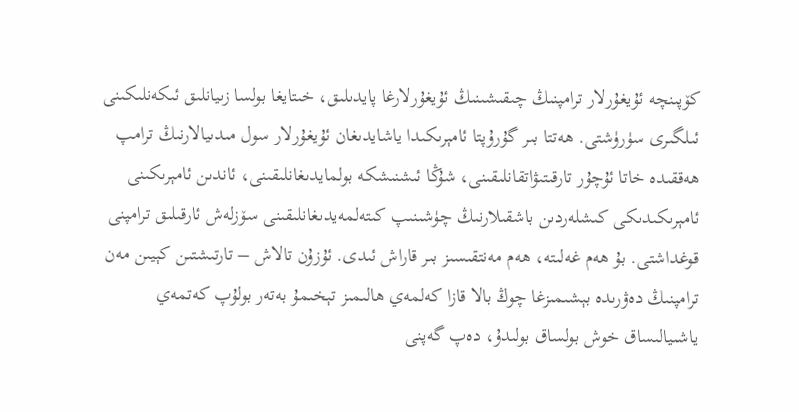كۆپىنچە ئۇيغۇرلار ترامپنىڭ چىقىشىنىڭ ئۇيغۇرلارغا پايدىلىق، خىتايغا بولسا زىيانلىق ئىكەنلىكىنى ئىلگىرى سۈرۈشتى. ھەتتا بىر گۇرۇپتا ئامېرىكىدا ياشايدىغان ئۇيغۇرلار سول مىدىيالارنىڭ ترامپ ھەققىدە خاتا ئۇچۇر تارقىتىۋاتقانلىقىنى، شۇڭا ئىشنىشكە بولمايدىغانلىقىنى، ئاندىن ئامېرىكىنى ئامېرىكىدىكى كىشلەردىن باشقىلارنىڭ چۈشىنىپ كىتەلمەيدىغانلىقىنى سۆزلەش ئارقىلىق ترامپنى قوغداشتى. بۇ ھەم غەلىتە، ھەم مەنتقىسىز بىر قاراش ئىدى. ئۇزۇن تالاش – تارتىشتىن كېيىن مەن ترامپنىڭ دەۋرىدە بېشىمىزغا چوڭ بالا قازا كەلمەي ھالىمىز تېخىمۇ بەتەر بولۇپ كەتمەي ياشىيالىساق خوش بولساق بولىدۇ، دەپ گەپنى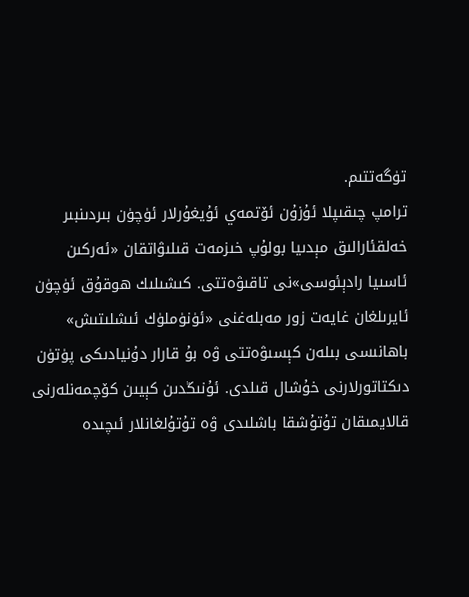تۈگەتتىم.
ترامپ چىقىپلا ئۇزۇن ئۆتمەي ئۇيغۇرلار ئۈچۈن بىردىنبىر خەلقئارالىق مېدىيا بولۇپ خىزمەت قىلىۋاتقان «ئەركىن ئاسىيا رادېئوسى»نى تاقىۋەتتى. كىشىلىك ھوقۇق ئۈچۈن ئايرىلغان غايەت زور مەبلەغنى «ئۈنۈملۈك ئىشلىتىش» باھانىسى بىلەن كېسىۋەتتى ۋە بۇ قارار دۇنيادىكى پۈتۈن دىكتاتورلارنى خۇشال قىلدى. ئۇنىڭدىن كېيىن كۆچمەنلەرنى قالايمىقان تۇتۇشقا باشلىدى ۋە تۇتۇلغانلار ئىچىدە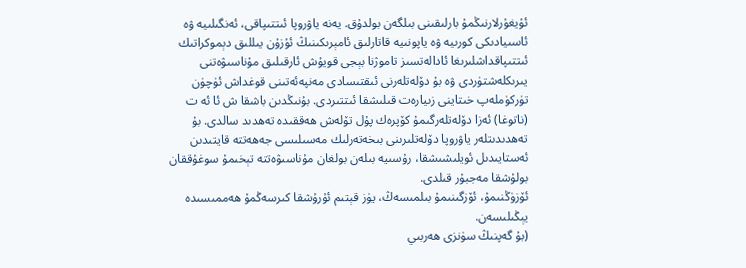ئۇيغۇرلارنىڭمۇ بارلىقىنى بىلگەن بولدۇق. يەنە ياۋروپا ئىتتىپاقى، ئەنگىلىيە ۋە ئاسىيادىكى كورىيە ۋە ياپونىيە قاتارلىق ئامېرىكىنىڭ ئۇزۇن يىللىق دېموكراتىك ئىتتىپاقداشلىرىغا ئادالەتسىز تاموژنا بېجى قويۇش ئارقىلىق مۇناسىۋەتنى يىرىكلەشتۈردى ۋە بۇ دۆلەتلەرنى ئىقتىسادى مەنپەئەتىنى قوغداش ئۈچۈن تۈركۈملەپ خىتاينى زىيارەت قىلىشقا ئىتتىردى. بۇنىڭدىن باشقا ش ئا ئە ت (ناتوغا) ئەزا دۆلەتلەرگىمۇ كۆپرەك پۇل تۆلەش ھەققىدە تەھدىد سالدى. بۇ تەھدىدىتلەر ياۋروپا دۆلەتلىرىنى بىخەتەرلىك مەسىلىسى جەھەتتە قايتىدىن ئەستايىدىل ئويلىشىشقا، رۇسىيە بىلەن بولغان مۇناسىۋەتتە تېخىمۇ سوغۇققان بولۇشقا مەجبۇر قىلدى.
ئۆزۈڭنىمۇ، ئۆزگىنىمۇ بىلمىسەڭ، يۈز قېتىم ئۇرۇشقا كىرسەڭمۇ ھەممىسىدە يېڭىلىسەن.
(بۇ گەپنىڭ سۈنزى ھەربىي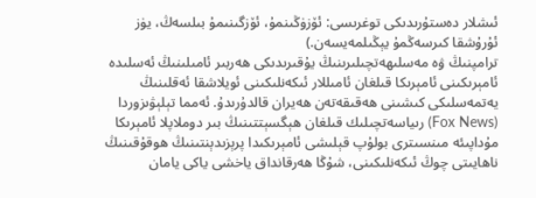ئىشلار دەستۇرىدىكى توغرىسى: ئۆزۈڭىنمۇ، ئۆزگىنىمۇ بىلسەڭ، يۈز ئۇرۇشقا كىرسەڭمۇ يېڭىلمەيسەن.)
ترامپنىڭ ۋە مەسلىھەتچىلىرىنىڭ يۇقىرىدىكى ھەربىر ئامىلىنىڭ ئەسلىدە ئامېرىكىنى ئامېرىكا قىلغان ئامىللار ئىكەنلىكىنى ئويلاشقا ئەقلىنىڭ يەتمەسلىكى كىشىنى ھەقىقەتەن ھەيران قالدۇرىدۇ. ئەمما تېلېۋىزوردا (Fox News) رىياسەتچىلىك قىلغان ھېگسېتتىنىڭ بىر دوملاپلا ئامېرىكا مۇداپىئە مىنسىترى بولۇپ قېلىشى ئامېرىكىدا پرېزىدېنتىنىڭ ھوقۇقىنىڭ ناھايىتى چوڭ ئىكەنلىكىنى، شۇڭا ھەرقانداق ياخشى ياكى يامان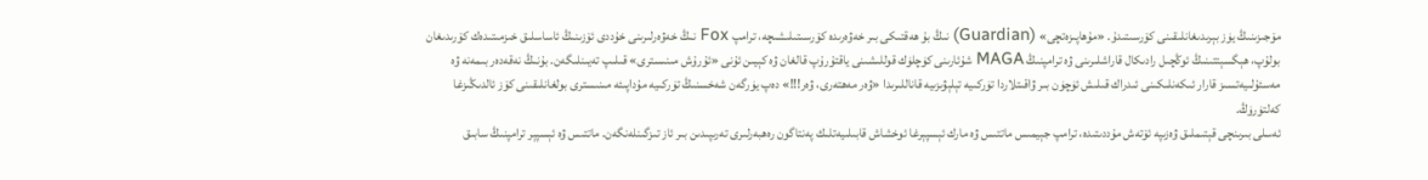مۆجىزىنىڭ يۈز بېرىدىغانلىقىنى كۆرسىتىدۇ. «مۇھاپىزەتچى» (Guardian) نىڭ بۇ ھەقتىكى بىر خەۋەرىدە كۆرسىتىلىشىچە، ترامپ Fox نىڭ خەۋەرلىرىنى خۇددى ئۆزىنىڭ ئاساسلىق خىزمىتىدەك كۆرىدىغان بولۇپ، ھېگسېتتىنىڭ ئوڭچىل رادىكال قاراشلىرىنى ۋە ترامپنىڭ MAGA شۇئارىنى كۈچلۈك قوللىشىنى ياقتۇرۇپ قالغان ۋە كېيىن ئۇنى «ئۇرۇش مىنىسترى» قىلىپ تەيىنلىگەن. بۇنىڭ نەقەدەر بىمەنە ۋە مەسئۇلىيەتسىز قارار ئىكەنلىكىنى ئىدراك قىلىش ئۈچۈن بىر ۋاقىتلاردا تۈركىيە تېلېۋىزىيە قاناللىرىدا «ۋەر مەھتەرى، ۋەر!!!» دەپ يۈرگەن شەخسنىڭ تۈركىيە مۇداپىئە مىنىسترى بولغانلىقىنى كۆز ئالدىڭىزغا كەلتۈرۈڭ.
ئەسلى بىرىنچى قېتىملىق ۋەزىپە ئۆتەش مۇددىتىدە، ترامپ جېيمىس ماتتىس ۋە مارك ئېسپېرغا ئوخشاش قابىلىيەتلىك پەنتاگون رەھبەرلىرى تەرىپىدىن بىر ئاز تىزگىنلەنگەن. ماتتىس ۋە ئېسپېر ترامپنىڭ سابىق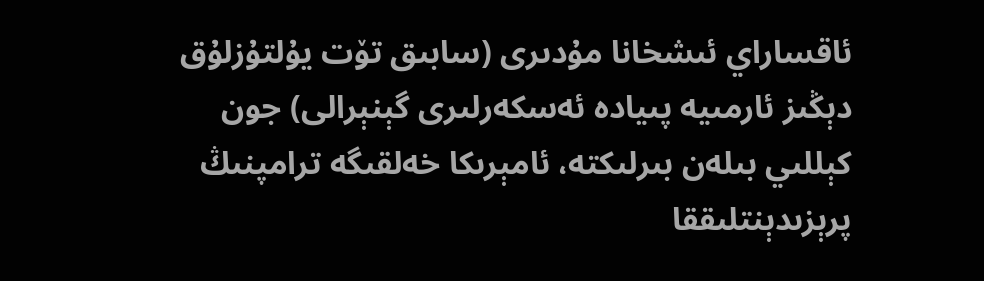ئاقساراي ئىشخانا مۇدىرى (سابىق تۆت يۇلتۇزلۇق دېڭىز ئارمىيە پىيادە ئەسكەرلىرى گېنېرالى) جون كېللىي بىلەن بىرلىكتە، ئامېرىكا خەلقىگە ترامپنىڭ پرېزىدېنتلىققا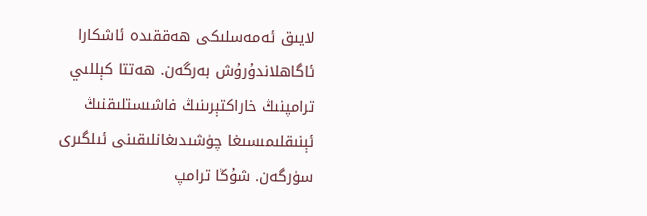لايىق ئەمەسلىكى ھەققىدە ئاشكارا ئاگاھلاندۇرۇش بەرگەن. ھەتتا كېللىي ترامپنىڭ خاراكتېرىنىڭ فاشىستلىقنىڭ ئېنىقلىمىسىغا چۈشىدىغانلىقىنى ئىلگىرى سۈرگەن. شۇڭا ترامپ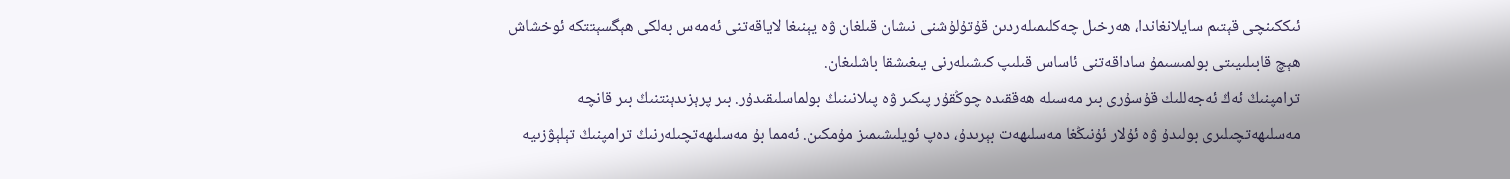ئىككىنچى قېتىم سايلانغاندا، ھەرخىل چەكلىمىلەردىن قۇتۇلۇشنى نىشان قىلغان ۋە يېنىغا لاياقەتنى ئەمەس بەلكى ھېگسېتتكە ئوخشاش ھېچ قابىلىيىتى بولمىسىمۇ ساداقەتنى ئاساس قىلىپ كىشىلەرنى يىغىشقا باشلىغان.
ترامپنىڭ ئەڭ ئەجەللىك قۇسۇرى بىر مەسىلە ھەققىدە چوڭقۇر پىكىر ۋە پىلانىنىڭ بولماسلىقىدۇر. بىر پرېزىدېنتنىڭ بىر قانچە مەسلىھەتچىلىرى بولىدۇ ۋە ئۇلار ئۇنىڭغا مەسلىھەت بېرىدۇ، دەپ ئويلىشىمىز مۇمكىن. ئەمما بۇ مەسلىھەتچىلەرنىڭ ترامپنىڭ تېلېۋزىيە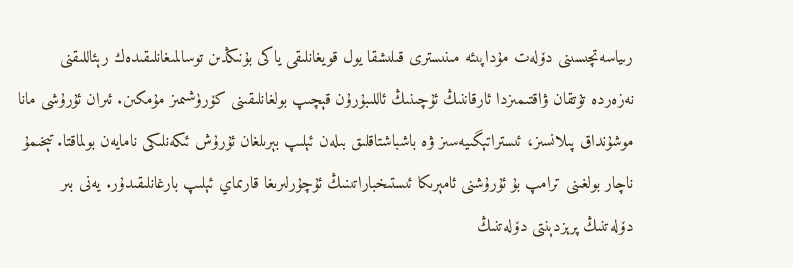رىياسەتچىسىنى دۆلەت مۇداپىئە مىنىسترى قىلىشقا يول قويغانلىقى ياكى بۇنىڭدىن توسالمىغانلىقىدەك رېئاللىقنى نەزەردە تۇتقان ۋاقتىمىزدا ئارقاننىڭ ئۇچىنىڭ ئاللىبۇرۇن قېچىپ بولغانلىقىنى كۆرۈشىمىز مۇمكىن. ئىران ئۇرۇشى مانا موشۇنداق پىلانسىز، ئىستراتېگىيەسىز ۋە باشباشتاقلىق بىلەن ئېلىپ بېرىلغان ئۇرۇش ئىكەنلىكى نامايەن بولماقتا. تېخىمۇ ناچار بولغىنى ترامپ بۇ ئۇرۇشنى ئامېرىكا ئىستىخباراتىنىڭ ئۇچۇرلىرىغا قارىماي ئېلىپ بارغانلىقىدۇر. يەنى بىر دۆلەتنىڭ پرېزدېنتى دۆلەتنىڭ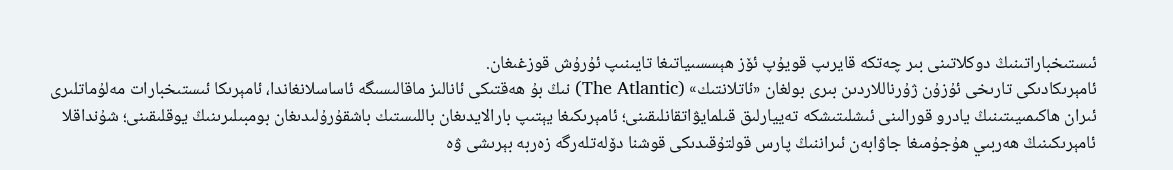ئىستىخباراتىنىڭ دوكلاتىنى بىر چەتكە قايرىپ قويۇپ ئۆز ھېسسىياتىغا تايىنىپ ئۇرۇش قوزغىغان.
ئامېرىكادىكى تارىخى ئۇزۇن ژۇرناللاردىن بىرى بولغان «ئاتلانتىك» (The Atlantic) نىڭ بۇ ھەقتىكى ئانالىز ماقالىسىگە ئاساسلانغاندا، ئامېرىكا ئىستىخبارات مەلۇماتلىرى ئىران ھاكىمىيىتىنىڭ يادرو قورالىنى ئىشلىتىشكە تەييارلىق قىلمايۋاتقانلىقىنى؛ ئامېرىكىغا يېتىپ بارالايدىغان باللىستىك باشقۇرۇلىدىغان بومبىلىرىنىڭ يوقلىقىنى؛ شۇنداقلا ئامېرىكىنىڭ ھەربىي ھۇجۇمىغا جاۋابەن ئىراننىڭ پارس قولتۇقىدىكى قوشنا دۆلەتلەرگە زەربە بېرىشى ۋە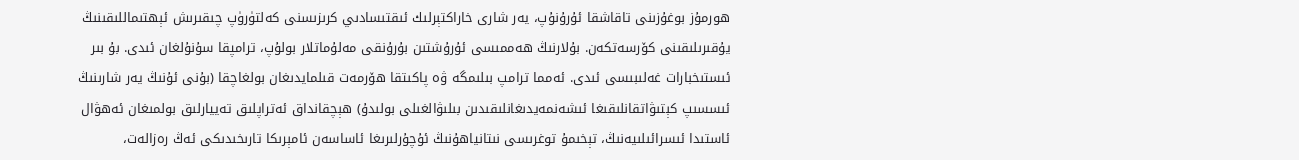ھورمۇز بوغۇزىنى تاقاشقا ئۇرۇنۇپ، يەر شارى خاراكتېرلىك ئىقتىسادىي كرىزىسنى كەلتۈرۈپ چىقىرىش ئېھتىماللىقىنىڭ يۇقىرىلىقىنى كۆرسەتكەن. بۇلارنىڭ ھەممىسى ئۇرۇشتىن بۇرۇنقى مەلۇماتلار بولۇپ، ترامپقا سۇنۇلغان ئىدى. بۇ بىر ئىستىخبارات غەلىبىسى ئىدى. ئەمما ترامپ بىلىمگە ۋە پاكىتقا ھۆرمەت قىلمايدىغان بولغاچقا (بۇنى ئۇنىڭ يەر شارىنىڭ ئىسسىپ كېتىۋاتقانلىقىغا ئىشەنمەيدىغانلىقىدىن بىلىۋالغىلى بولىدۇ) ھېچقانداق ئەتراپلىق تەييارلىق بولمىغان ئەھۋال ئاستىدا ئىسرائىلىيەنىڭ، تېخىمۇ توغرىسى نىتانياھۇنىڭ ئۇچۇرلىرىغا ئاساسەن ئامېرىكا تارىخىدىكى ئەڭ رەزالەت،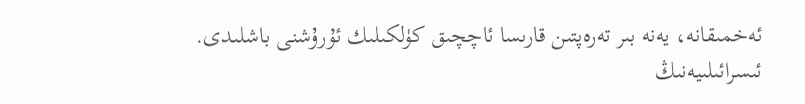ئەخمىقانە، يەنە بىر تەرەپتىن قارىسا ئاچچىق كۈلكىلىك ئۇرۇشنى باشلىدى.
ئىسرائىلىيەنىڭ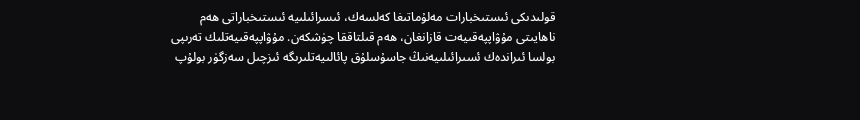قولىدىكى ئىستىخبارات مەلۇماتىغا كەلسەك، ئىسرائىلىيە ئىستىخباراتى ھەم ناھايىتى مۇۋاپپەقىيەت قازانغان، ھەم قىلتاققا چۈشكەن. مۇۋاپپەقىيەتلىك تەرىپى بولسا ئىراندەك ئسىرائىلىيەنىڭ جاسۇسلۇق پائالىيەتلىرىگە ئىزچىل سەزگۈر بولۇپ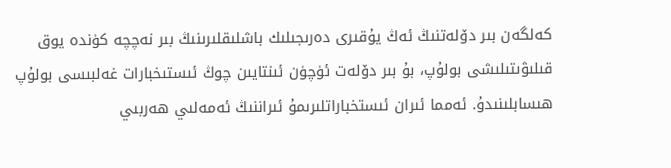كەلگەن بىر دۆلەتنىڭ ئەڭ يۇقىرى دەرىجىلىك باشلىقلىرىنىڭ بىر نەچچە كۈندە يوق قىلىۋىتىلىشى بولۇپ، بۇ بىر دۆلەت ئۈچۈن ئىنتايىن چوڭ ئىستىخبارات غەلبىسى بولۇپ ھىسابلىنىدۇ. ئەمما ئىران ئىستخباراتلىرىمۇ ئىراننىڭ ئەمەلىي ھەربىي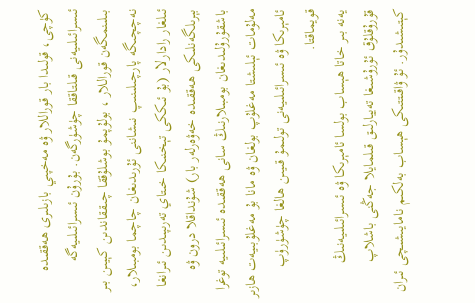كۈچى، قولىدا بار قوراللار ۋە مەخپىي بازىلىرى ھەققىدە ئىسرائىلىيەنى قىلتاققا چۈشۈرگەن. بۇرۇن ئىسرائىلىيەگە بىلىنمگەن قوراللار ، بولۇپمۇ بوشلۇققا چىققاندىن كېيىن بىر نەچچىگە پارچىلىنىپ نىشاننى ئۇرىدىغان چاچما بومبىلار، ئىلغار رادارلار (بۇ ئىككى تېخنىكا خىتاي تەرىپىدىن ئىرانغا بېرىلگەنلىكى ھەققىدە خەۋەرلەر بار) شۇنداقلا درون ۋە باشقۇرۇلىدىغان بومبىلارنىڭ سانى ھەققىدە ئىسرائىلىيە توغرا مەلۇمات ئېلىشتا مەغلۇپ بولغان ۋە مانا بۇ مەغلۇبىيەت ھازىر ئامېرىكا ۋە ئىسرائىلىيەنى تولىمۇ قىيىن ھالغا چۈشۈرۈپ قويماقتا.
يەنە بىر خاتا ھېساب بولسا ئامېرىكا ۋە ئىسرائىلىيەنىڭ قۇرۇقلۇق ئۇرۇشىغا تەييارلىق قىلمايلا جەڭنى باشلاپ كېتىشىدۇر. ئۇ ۋاقىتتىكى ھېساب بەلكىم نامايىشىچى ئىران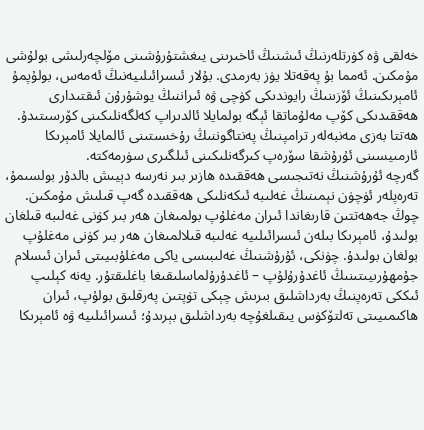خەلقى ۋە كۈرتلەرنىڭ ئىشنىڭ ئاخىرىنى يىغشتۇرۇشىنى مۆلچەرلىشى بولۇشى مۇمكىن. ئەمما بۇ پەقەتلا يۈز بەرمدى. بۇلار ئىسرائىلىيەنىڭ ئەمەس، بولۇپمۇ ئامېرىكىنىڭ ئۆزىنىڭ رايوندىكى كۈچى ۋە ئىراننىڭ يوشۇرۇن ئىقتىدارى ھەققىدىكى كۆپ مەلۇماتقا ئېگە بولمايلا ئالدىراپ كەلگەنلىكىنى كۆرسىتىدۇ. ھەتتا بەزى مەنبەلەر ترامپنىڭ پەنتاگوننىڭ رۇخسىتىنى ئالمايلا ئامېرىكا ئارمىيسىنى ئۇرۇشقا سۆرەپ كىرگەنلىكىنى ئىلگىرى سۈرمەكتە.
گەرچە ئۇرۇشنىڭ نەتىجىسى ھەققىدە ھازىر بىر نەرسە دېيىش بالدۇر بولسىمۇ، تەرەپلەر ئۈچۈن نېمىنىڭ غەلىبە ئىكەنلىكى ھەققىدە گەپ قىلىش مۇمكىن. چوڭ جەھەتتىن قارىغاندا ئىران مەغلۇپ بولمىغان ھەر بىر كۈنى غەلىبە قىلغان بولىدۇ، ئامېرىكا بىلەن ئىسرائىلىيە غەلىبە قىلالمىغان ھەر بىر كۈنى مەغلۇپ بولغان بولىدۇ. چۈنكى، ئۇرۇشنىڭ غەلىبىسى ياكى مەغلۇبىيىتى ئىران ئىسلام جۇمھۇرىيىتىنىڭ ئاغدۇرۇلۇپ – ئاغدۇرۇلماسلىقىغا باغلىقتۇر. يەنە كېلىپ ئىككى تەرەپنىڭ بەرداشلىق بىرىش چېكى تۈپتىن پەرقلىق بولۇپ، ئىران ھاكىمىيىتى تەلتۆكۈس يىقىلغۇچە بەرداشلىق بېرىدۇ؛ ئىسرائىلىيە ۋە ئامېرىكا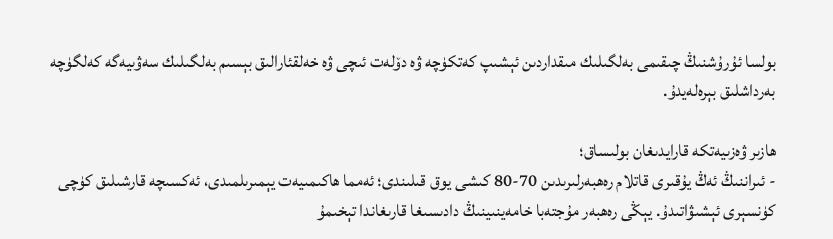بولسا ئۇرۇشنىڭ چىقىمى بەلگىلىك مىقداردىن ئېشىپ كەتكۈچە ۋە دۆلەت ئىچى ۋە خەلقئارالىق بېسىم بەلگىلىك سەۋىيەگە كەلگۈچە بەرداشلىق بېرەلەيدۇ.

ھازىر ۋەزىيەتكە قارايدىغان بولىساق؛
- ئىراننىڭ ئەڭ يۇقىرى قاتلام رەھبەرلىرىدىن 70-80 كىشى يوق قىلىندى؛ ئەمما ھاكىمىيەت يېمىرىلمىدى، ئەكسىچە قارشىلىق كۈچى كۈنسېرى ئېشىۋاتىدۇ. يېڭى رەھبەر مۇجتەبا خامەينىينىڭ دادىسىغا قارىغاندا تېخىمۇ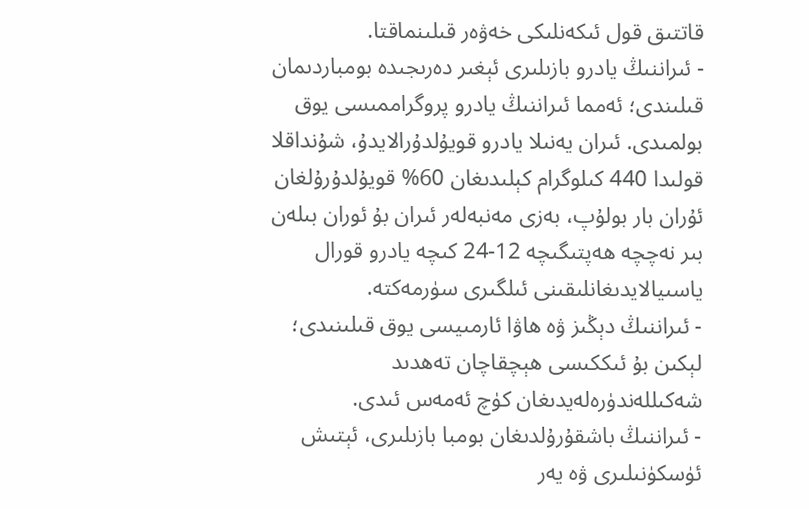قاتتىق قول ئىكەنلىكى خەۋەر قىلىنماقتا.
- ئىراننىڭ يادرو بازىلىرى ئېغىر دەرىجىدە بومباردىمان قىلىندى؛ ئەمما ئىراننىڭ يادرو پروگراممىسى يوق بولمىدى. ئىران يەنىلا يادرو قويۇلدۇرالايدۇ، شۇنداقلا قولىدا 440 كىلوگرام كېلىدىغان 60% قويۇلدۇرۇلغان ئۇران بار بولۇپ، بەزى مەنبەلەر ئىران بۇ ئوران بىلەن بىر نەچچە ھەپتىگىچە 12-24 كىچە يادرو قورال ياسىيالايدىغانلىقىنى ئىلگىرى سۈرمەكتە.
- ئىراننىڭ دېڭىز ۋە ھاۋا ئارمىيسى يوق قىلىنىدى؛ لېكىن بۇ ئىككىسى ھېچقاچان تەھدىد شەكىللەندۈرەلەيدىغان كۈچ ئەمەس ئىدى.
- ئىراننىڭ باشقۇرۇلدىغان بومبا بازىلىرى، ئېتىش ئۈسكۈنىلىرى ۋە يەر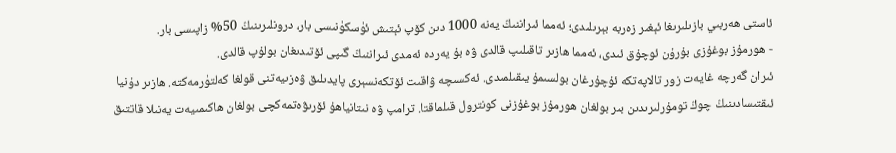ئاستى ھەربىي بازىلىرىغا ئېغىر زەربە بېرىلىدى؛ ئەمما ئىراننىڭ يەنە 1000 دىن كۆپ ئېتىش ئۈسكۈنىسى بار، درونلىرىنىڭ 50% زاپىسى بار.
- ھورمۇز بوغۇزى بۇرۇن ئوچۇق ئىدى، ئەمما ھازىر تاقىلىپ قالدى ۋە بۇ يەردە ئەمدى ئىراننىڭ گىپى ئۆتىدىغان بولۇپ قالدى.
ئىران گەرچە غايەت زور تالاپەتكە ئۇچۇرغان بولسىمۇ يىقىلمىدى. ئەكسىچە ۋاقىت ئۆتكەنسېرى پايدىلىق ۋەزىيەتنى قولغا كەلتۈرمەكتە. ھازىر دۇنيا ئىقتىسادىنىڭ چوڭ تومۇرلىرىدىن بىر بولغان ھورمۇز بوغۇزنى كونترول قىلماقتا. ترامپ ۋە نىتانياھۇ ئۆرىۋەتمەكچى بولغان ھاكىمىيەت يەنىلا قاتتىق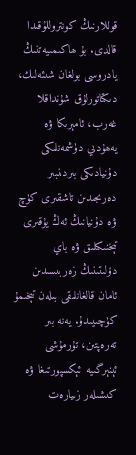قوللارنىڭ كونتروللۇقىدا قالدى. بۇ ھاكىمىيەتنىڭ يادروسى بولغان شىئەلىك، دىكتاتورلۇق شۇنداقلا غەرب، ئامېرىكا ۋە يەھۇدىي دۈشمەنلىكى دۇنيادىكى بىردىنبىر دەرىجىدىن تاشقىرى كۈچ ۋە دۇنيانىڭ ئەڭ يۇقىرى تېخنىكىلىق ۋە باي دۆلىتىنىڭ زەربىسىدىن ئامان قالغانلىقى بىلەن تېخىمۇ كۈچىيىدۇ. يەنە بىر تەرەپتىن، تۇرمۇشى ئېنېرگىيە ئېكسپورتىغا ۋە كىشىلەر زىيارەت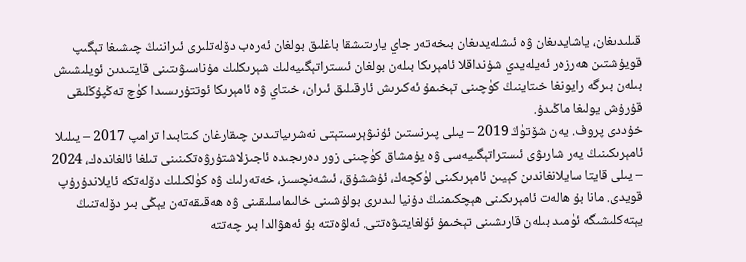قىلىدىغان، ياشايدىغان ۋە ئىشلەيدىغان بىخەتەر جاي يارىتىشقا باغلىق بولغان ئەرەب دۆلەتلىرى ئىراننىڭ چىشىغا تېگىپ قويۇشتىن ھەرزەر ئەيلەيدي شۇنداقلا ئامېرىكا بىلەن بولغان ئىستراتېگىيەلىك شېرىكلىك مۇناسىۋىتىنى قايتىدىن ئويلىشىش بىلەن بىرگە رايونغا خىتاينىڭ كۈچىنى تېخىمۇ ئەكىرىش ئارقىلىق ئىران، خىتاي ۋە ئامېرىكا ئوتتۇرىسىدا كۈچ تەڭپۇڭلىقى قۇرۇش يولىغا ماڭىدۇ.
خۇددى پروف. يەن شۆتۈڭ 2019 – يىلى پىرنستىن ئۇنىۋېرسىتېتى نەشرىياتىدىن چىقارغان كىتابىدا ترامپ 2017 – يىلىلا ئامېرىكىنىڭ يەر شارىۋى ئىستراتېگىيەسى ۋە يۇمشاق كۈچىنى زور دەرىجىدە ئاجىزلاشتۇرۋەتكىنىنى تىلغا ئالغاندەك، 2024 – يىلى قايتا سايلانغاندىن كېيىن ئامېرىكىنى لۈكچەك، ئۇششۇق، ئىشەنچسىز، خەتەرلىك ۋە كۈلكىلىك دۆلەتكە ئايلاندۇرۇپ قويدى. مانا بۇ ھالەت ئامېرىكىنى ھېچكىمنىڭ دۇنيا لىدىرى بولۇشىنى خالىماسلىقىنى ۋە ھەقىقەتەن يېڭى بىر دۆلەتنىڭ يېتەكلىشىگە ئۈمىد بىلەن قارىشىنى تېخىمۇ ئۇلغايتىۋەتتى. ئەلۋەتتە بۇ ئەھۋالدا بىر چەتتە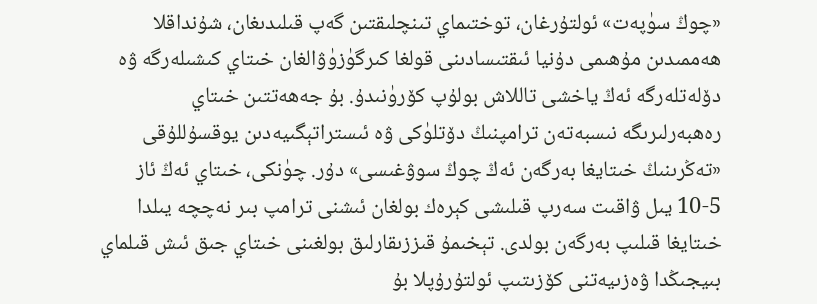«چوڭ سۈپەت» ئولتۇرغان، توختىماي تىنچلىقتىن گەپ قىلىدىغان، شۇنداقلا ھەممىدىن مۇھىمى دۇنيا ئىقتىسادىنى قولغا كىرگۈزۈۋالغان خىتاي كىشىلەرگە ۋە دۆلەتلەرگە ئەڭ ياخشى تاللاش بولۇپ كۆرۈنىدۇ. بۇ جەھەتتىن خىتاي رەھبەرلىرىگە نىسبەتەن ترامپنىڭ دۆتلۈكى ۋە ئىستراتېگىيەدىن يوقسۇللۇقى «تەڭرىنىڭ خىتايغا بەرگەن ئەڭ چوڭ سوۋغىسى» دۇر. چۈنكى، خىتاي ئەڭ ئاز 5-10 يىل ۋاقىت سەرپ قىلىشى كېرەك بولغان ئىشنى ترامپ بىر نەچچە يىلدا خىتايغا قىلىپ بەرگەن بولدى. تېخىمۇ قىززىقارلىق بولغىنى خىتاي جىق ئىش قىلماي بىيجىڭدا ۋەزىيەتنى كۆزىتىپ ئولتۇرۇپلا بۇ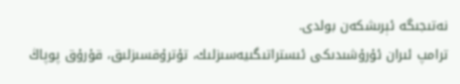نەتىجىگە ئېرىشكەن بولدى.
ترامپ ئىران ئۇرۇشىدىكى ئىستراتىگىيەسىزلىك، تۇترۇقسىزلىق، قۇرۇق پوپاڭ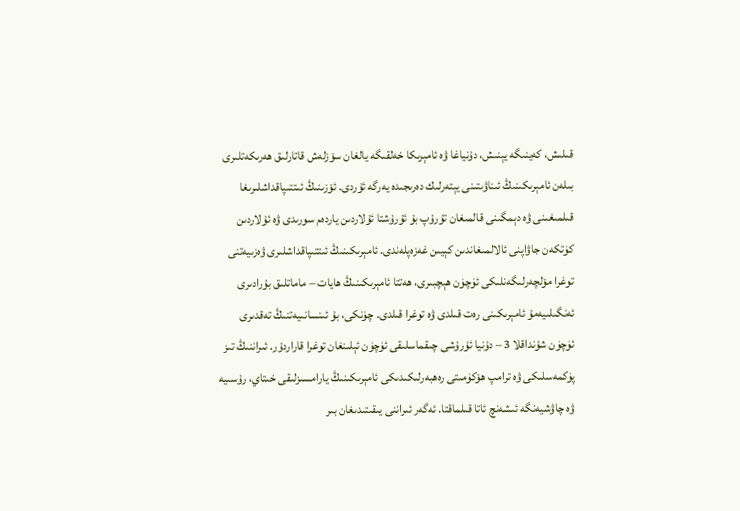قىلىش، كەينىگە يېنىش، دۇنياغا ۋە ئامېرىكا خەلقىگە يالغان سۆزلەش قاتارلىق ھەرىكەتلىرى بىلەن ئامېرىكىنىڭ ئىناۋىتىنى يېتەرلىك دەرىجىدە يەرگە ئۇردى. ئۆزىنىڭ ئىتتىپاقداشلىرىغا قىلمىغىنى ۋە دېمگىنى قالمىغان تۇرۇپ بۇ ئۇرۇشتا ئۇلاردىن ياردەم سورىدى ۋە ئۇلاردىن كۈتكەن جاۋاپنى ئالالمىغاندىن كېيىن غەزەپلەندى. ئامېرىكىنىڭ ئىتتىپاقداشلىرى ۋەزىيەتنى توغرا مۆلچەرلىگەنلىكى ئۈچۈن ھېچبىرى، ھەتتا ئامېرىكىنىڭ ھايات – ماماتلىق بۇرادىرى ئەنگىلىيەمۇ ئامېرىكىنى رەت قىلدى ۋە توغرا قىلدى. چۈنكى، بۇ ئىنسانىيەتنىڭ تەقدىرى ئۈچۈن شۇنداقلا 3 – دۇنيا ئۇرۇشى چىقماسلىقى ئۈچۈن ئېلىنغان توغرا قاراردۇر. ئىراننىڭ تىز پۈكمەسلىكى ۋە ترامپ ھۆكۈمىتى رەھبەرلىكىدىكى ئامېرىكىنىڭ يارامسىزلىقى خىتاي، رۇسىيە ۋە چاۋشيەنگە ئىشەنچ ئاتا قىلماقتا. ئەگەر ئىراننى يىقىتىدىغان بىر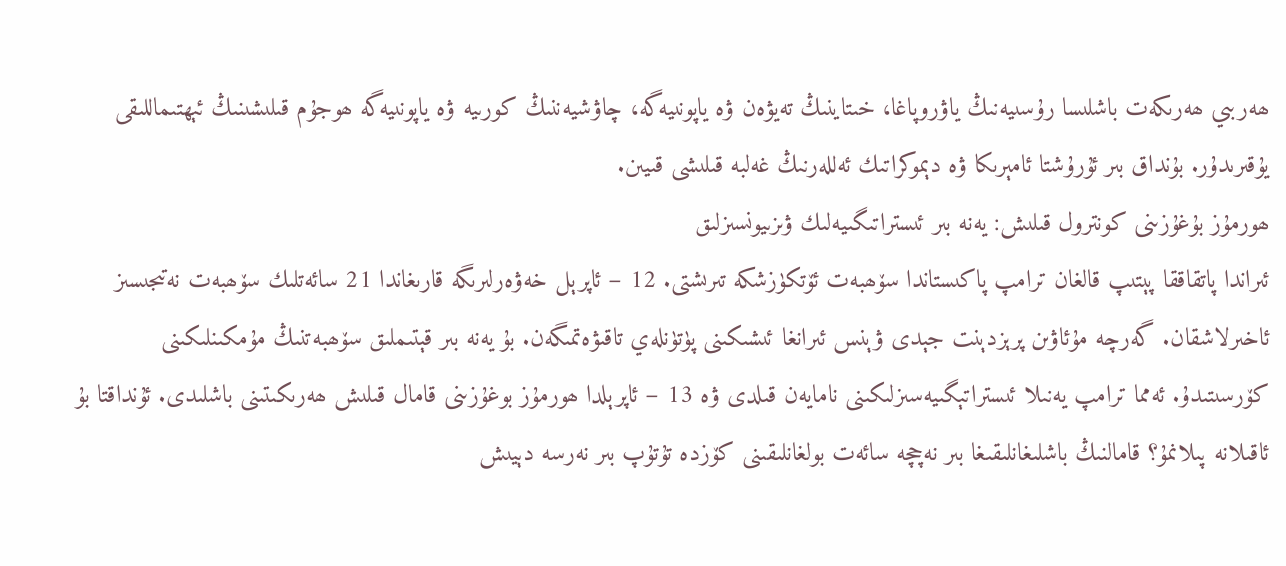ھەربىي ھەرىكەت باشلىسا رۇسىيەنىڭ ياۋروپاغا، خىتاينىڭ تەيۋەن ۋە ياپونىيەگە، چاۋشيەننىڭ كورىيە ۋە ياپونىيەگە ھوجۇم قىلىشىنىڭ ئېھتىماللىقى يۇقىرىدۇر. بۇنداق بىر ئۇرۇشتا ئامېرىكا ۋە دېموكراتىك ئەللەرنىڭ غەلبە قىلىشى قىيىن.
ھورمۇز بۇغۇزىنى كونترول قىلىش: يەنە بىر ئىستراتىگىيەلىك ۋىزىيونسىزلىق
ئىراندا پاتقاققا پېتىپ قالغان ترامپ پاكىستاندا سۆھبەت ئۆتكۈزشكە تىرىشتى. 12 – ئاپرېل خەۋەرلىرىگە قارىغاندا 21 سائەتلىك سۆھبەت نەتىجىسىز ئاخىرلاشقان. گەرچە مۇئاۋىن پرېزدېنت جېدى ۋېنس ئىرانغا ئىشىكىنى پۈتۈنلەي تاقىۋەتمىگەن. بۇ يەنە بىر قېتىملىق سۆھبەتنىڭ مۇمكىنلىكىنى كۆرسىتىدۇ. ئەمما ترامپ يەنىلا ئىستراتېگىيەسىزلىكىنى نامايەن قىلدى ۋە 13 – ئاپرېلدا ھورمۇز بوغۇزىنى قامال قىلىش ھەرىكىتىنى باشلىدى. ئۇنداقتا بۇ ئاقىلانە پىلانمۇ؟ قامالنىڭ باشلىغانلىقىغا بىر نەچچە سائەت بولغانلىقىنى كۆزدە تۇتۇپ بىر نەرسە دېيىش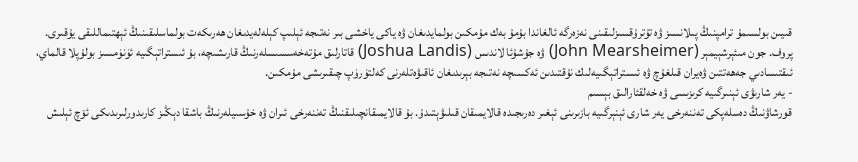قىيىن بولسىمۇ ترامپنىڭ پىلانسىز ۋە تۇترۇقسىزلىقىنى نەزەرگە ئالغاندا بۇمۇ بەك مۇمكىن بولمايدىغان ۋە ياكى ياخشى بىر نەتىجە ئېلىپ كېلەلەيدىغان ھەرىكەت بولماسلىقىنىڭ ئېھتىماللىقى يۇقىرى.
پروف. جون مىئېرشېيمېر (John Mearsheimer) ۋە جۇشۇئا لاندىس (Joshua Landis) قاتارلىق مۇتەخەسسىسلەرنىڭ قارىشىچە، بۇ ئىستراتېگىيە ئۈنۈمسىز بولۇپلا قالماي، ئىقتىسادىي جەھەتتىن ۋەيران قىلغۇچ ۋە ئىستراتېگىيەلىك نۇقتىدىن ئەكسىچە نەتىجە بېرىدىغان ئاقىۋەتلەرنى كەلتۈرۈپ چىقىرىشى مۇمكىن.
- يەر شارىۋى ئېنىرگىيە كرىزىسى ۋە خەلقئارالىق بېسىم
قورشاۋنىڭ دەسلەپكى تەننەرخى يەر شارى ئېنېرگىيە بازىرىنى ئېغىر دەرىجىدە قالايمىقان قىلىۋېتىدۇ. بۇ قالايمىقانچىلىقنىڭ تەننەرخى ئىران ۋە خۇسىيلەرنىڭ باشقا دېڭىز كارىدورلىرىدىكى ئۆچ ئېلىش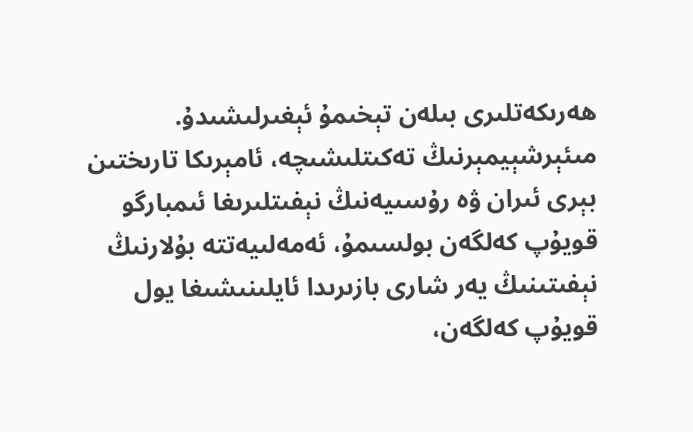ھەرىكەتلىرى بىلەن تېخىمۇ ئېغىرلىشىدۇ. مىئېرشېيمېرنىڭ تەكىتلىشىچە، ئامېرىكا تارىختىن بېرى ئىران ۋە رۇسىيەنىڭ نېفىتلىرىغا ئىمبارگو قويۇپ كەلگەن بولسىمۇ، ئەمەلىيەتتە بۇلارنىڭ نېفىتىنىڭ يەر شارى بازىرىدا ئايلىنىشىغا يول قويۇپ كەلگەن،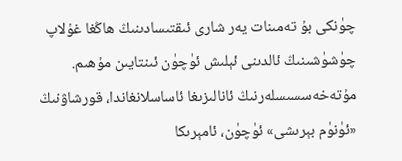چۈنكى بۇ تەمىنات يەر شارى ئىقتىسادىنىڭ ھاڭغا غۇلاپ چۈشۈشىنىڭ ئالدىنى ئېلىش ئۈچۈن ئىنتايىن مۇھىم. مۇتەخەسسىسلەرنىڭ ئانالىزىغا ئاساسلانغاندا، قورشاۋنىڭ «ئۈنۈم بېرىشى» ئۈچۈن، ئامېرىكا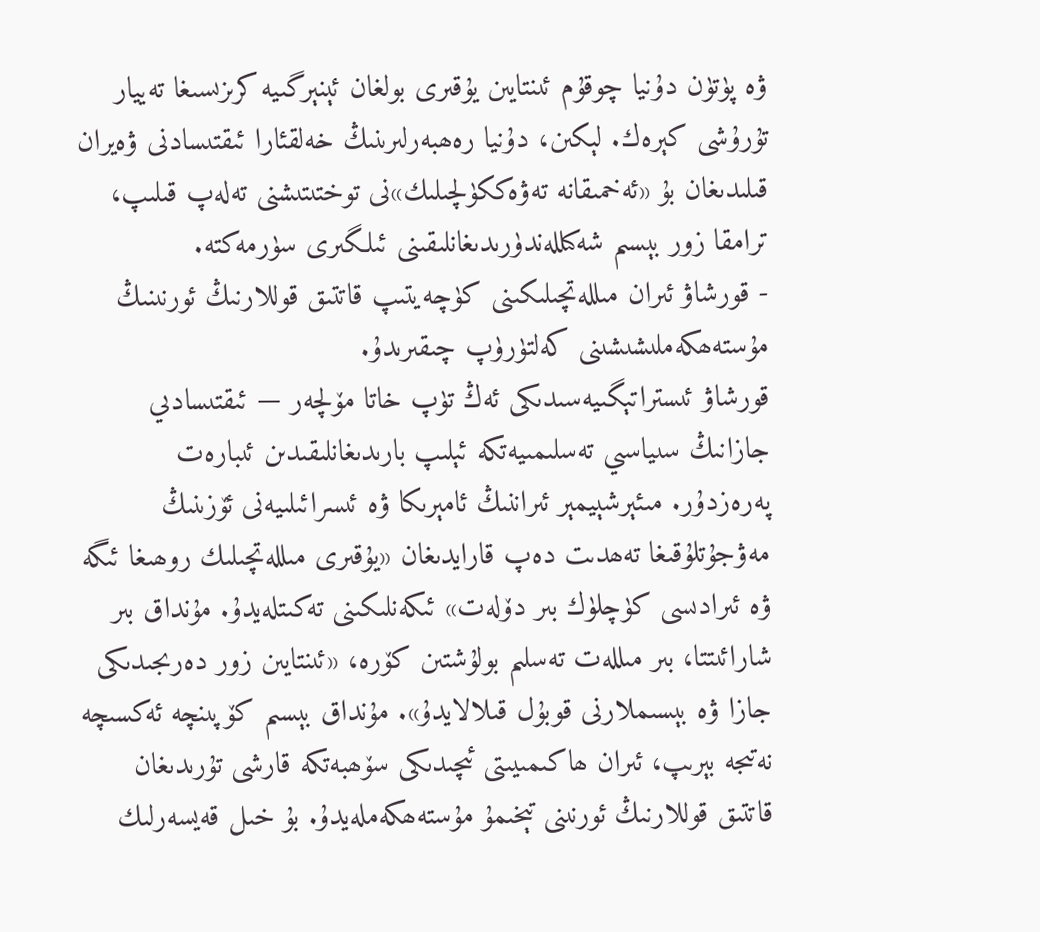ۋە پۈتۈن دۇنيا چوقۇم ئىنتايىن يۇقىرى بولغان ئېنېرگىيە كرىزىسىغا تەييار تۇرۇشى كېرەك. لېكىن، دۇنيا رەھبەرلىرىنىڭ خەلقئارا ئىقتىسادنى ۋەيران قىلىدىغان بۇ «ئەخمىقانە تەۋەككۈلچىلىك»نى توختىتىشنى تەلەپ قىلىپ، ترامقا زور بېسىم شەكىللەندۈرىدىغانلىقىنى ئىلگىرى سۈرمەكتە.
- قورشاۋ ئىران مىللەتچىلىكىنى كۈچەيتىپ قاتتىق قوللارنىڭ ئورنىنىڭ مۇستەھكەملىشىشىنى كەلتۈرۈپ چىقىرىدۇ.
قورشاۋ ئىستراتېگىيەسىدىكى ئەڭ تۈپ خاتا مۆلچەر — ئىقتىسادىي جازانىڭ سىياسىي تەسلىمىيەتكە ئېلىپ بارىدىغانلىقىدىن ئىبارەت پەرەزدۇر. مىئېرشېيمېر ئىراننىڭ ئامېرىكا ۋە ئىسرائىلىيەنى ئۆزىنىڭ مەۋجۇتلۇقىغا تەھدىت دەپ قارايدىغان «يۇقىرى مىللەتچىلىك روھىغا ئىگە ۋە ئىرادىسى كۈچلۈك بىر دۆلەت» ئىكەنلىكىنى تەكىتلەيدۇ. مۇنداق بىر شارائىتتا، بىر مىللەت تەسلىم بولۇشتىن كۆرە، «ئىنتايىن زور دەرىجىدىكى جازا ۋە بېسىملارنى قوبۇل قىلالايدۇ». مۇنداق بېسىم كۆپىنچە ئەكسىچە نەتىجە بېرىپ، ئىران ھاكىمىيىتى ئىچىدىكى سۆھبەتكە قارشى تۇرىدىغان قاتتىق قوللارنىڭ ئورنىنى تېخىمۇ مۇستەھكەملەيدۇ. بۇ خىل قەيسەرلىك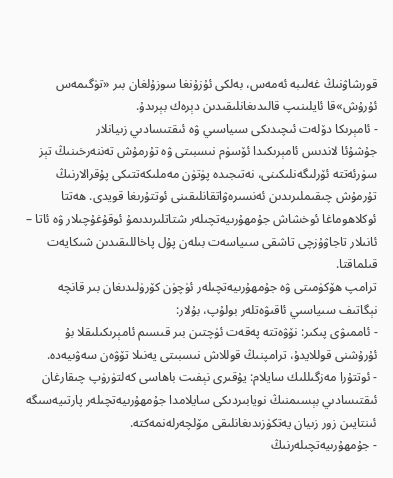قورشاۋنىڭ غەلىبە ئەمەس، بەلكى ئۇزۇنغا سوزۇلغان بىر «تۈگىمەس ئۇرۇش»قا ئايلىنىپ قالىدىغانلىقىدىن دېرەك بېرىدۇ.
- ئامېرىكا دۆلەت ئىچىدىكى سىياسىي ۋە ئىقتىسادىي زىيانلار
جۇشۇئا لاندىس ئامېرىكىدا ئۆسۈم نىسبىتى ۋە تۇرمۇش تەننەرخىنىڭ تېز سۈرئەتتە ئۆرلىگەنلىكىنى، نەتىجىدە پۈتۈن مەملىكەتتىكى پۇقرالارنىڭ تۇرمۇش چىقىملىرىدىن ئەنسىرەۋاتقانلىقىنى ئوتتۇرىغا قويدى. ھەتتا ئوكلاھوماغا ئوخشاش جۇمھۇرىيەتچىلەر شتاتلىرىدىمۇ ئوقۇغۇچىلار ۋە ئاتا – ئانىلار تاجاۋۇزچى تاشقى سىياسەت بىلەن پۇل پاخاللىقىدىن شىكايەت قىلماقتا.
ترامپ ھۆكۈمىتى ۋە جۇمھۇرىيەتچىلەر ئۈچۈن كۆرۈلىدىغان بىر قانچە نېگاتىف سىياسىي ئاقىۋەتلەر بولۇپ، بۇلار:
- ئاممىۋى پىكىر: نۆۋەتتە پەقەت ئۈچتىن بىر قىسىم ئامېرىكىلىقلا بۇ ئۇرۇشنى قوللايدۇ، ترامپنىڭ قوللاش نىسبىتى يەنىلا تۆۋەن سەۋىيەدە.
- ئوتتۇرا مەزگىللىك سايلام: يۇقىرى نېفىت باھاسى كەلتۈرۈپ چىقارغان ئىقتىسادىي بېسىمنىڭ نويابىردىكى سايلامدا جۇمھۇرىيەتچىلەر پارتىيەسىگە ئىنتايىن زور زىيان يەتكۈزىدىغانلىقى مۆلچەرلەنمەكتە.
- جۇمھۇرىيەتچىلەرنىڭ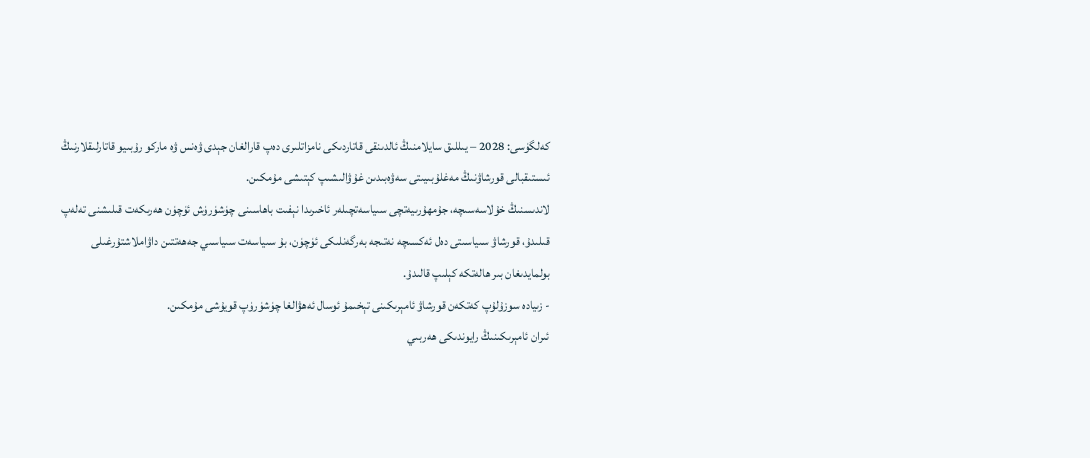كەلگۈسى: 2028 – يىللىق سايلامنىڭ ئالدىنقى قاتاردىكى نامزاتلىرى دەپ قارالغان جېدى ۋەنس ۋە ماركو رۇبىيو قاتارلىقلارنىڭ ئىستىقبالى قورشاۋنىڭ مەغلۇبىيىتى سەۋەبىدىن غۇۋالىشىپ كېتىشى مۇمكىن.
لاندىسنىڭ خۇلاسەسىچە، جۇمھۇرىيەتچى سىياسەتچىلەر ئاخىرىدا نېفىت باھاسىنى چۈشۈرۈش ئۈچۈن ھەرىكەت قىلىشنى تەلەپ قىلىدۇ، قورشاۋ سىياسىتى دەل ئەكسىچە نەتىجە بەرگەنلىكى ئۈچۈن، بۇ سىياسەت سىياسىي جەھەتتىن داۋاملاشتۇرغىلى بولمايدىغان بىر ھالەتكە كېلىپ قالىدۇ.
- زىيادە سوزۇلۇپ كەتكەن قورشاۋ ئامېرىكىنى تېخىمۇ ئوسال ئەھۋالغا چۈشۈرۈپ قويۇشى مۇمكىن.
ئىران ئامېرىكىنىڭ رايوندىكى ھەربىي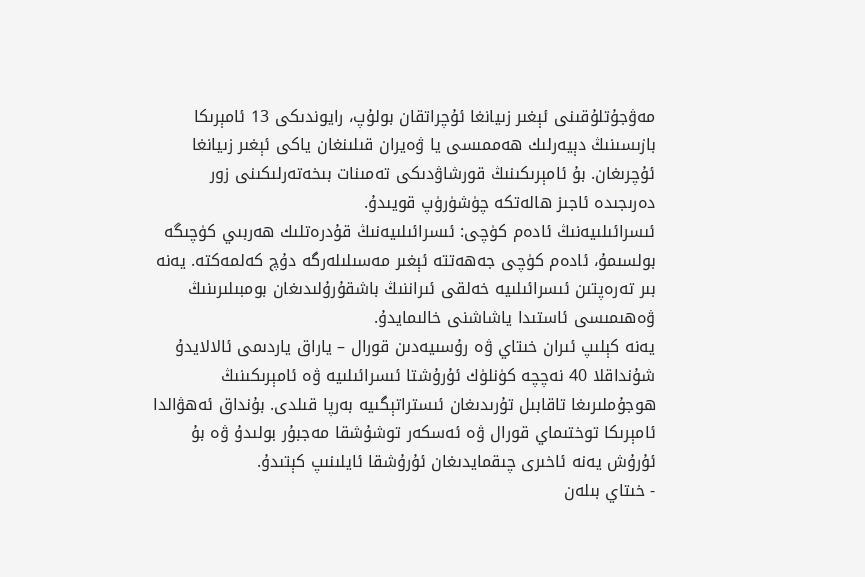مەۋجۇتلۇقىنى ئېغىر زىيانغا ئۇچراتقان بولۇپ، رايوندىكى 13 ئامېرىكا بازىسىنىڭ دېيەرلىك ھەممىسى يا ۋەيران قىلىنغان ياكى ئېغىر زىيانغا ئۇچرىغان. بۇ ئامېرىكىنىڭ قورشاۋدىكى تەمىنات بىخەتەرلىكىنى زور دەرىجىدە ئاجىز ھالەتكە چۈشۈرۈپ قويىدۇ.
ئىسرائىلىيەنىڭ ئادەم كۈچى: ئىسرائىلىيەنىڭ قۇدرەتلىك ھەربىي كۈچىگە بولسىمۇ، ئادەم كۈچى جەھەتتە ئېغىر مەسىلىلەرگە دۇچ كەلمەكتە. يەنە بىر تەرەپتىن ئىسرائىلىيە خەلقى ئىراننىڭ باشقۇرۇلىدىغان بومبىلىرىنىڭ ۋەھىمىسى ئاستىدا ياشاشنى خالىمايدۇ.
يەنە كېلىپ ئىران خىتاي ۋە رۇسىيەدىن قورال – ياراق ياردىمى ئالالايدۇ شۇنداقلا 40 نەچچە كۈنلۈك ئۇرۇشتا ئىسرائىلىيە ۋە ئامېرىكىنىڭ ھوجۇملىرىغا تاقابىل تۇرىدىغان ئىستراتېگىيە بەرپا قىلدى. بۇنداق ئەھۋالدا ئامېرىكا توختىماي قورال ۋە ئەسكەر توشۇشقا مەجبۇر بولىدۇ ۋە بۇ ئۇرۇش يەنە ئاخىرى چىقمايدىغان ئۇرۇشقا ئايلىنىپ كېتىدۇ.
- خىتاي بىلەن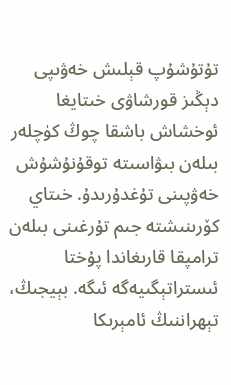تۇتۇشۇپ قېلىش خەۋىپى
دېڭىز قورشاۋى خىتايغا ئوخشاش باشقا چوڭ كۈچلەر بىلەن بىۋاسىتە توقۇنۇشۇش خەۋپىنى تۇغدۇرىدۇ. خىتاي كۆرىنىشتە جىم تۇرغىنى بىلەن ترامپقا قارىغاندا پۇختا ئىستراتېگىيەگە ئىگە. بېيجىڭ، تېھراننىڭ ئامېرىكا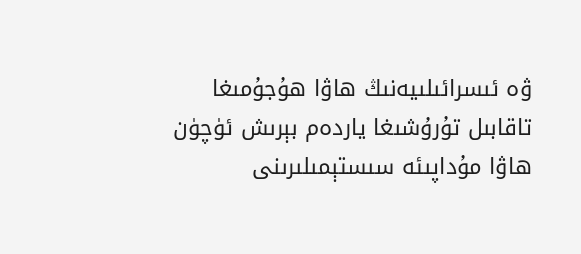ۋە ئىسرائىلىيەنىڭ ھاۋا ھۇجۇمىغا تاقابىل تۇرۇشىغا ياردەم بېرىش ئۈچۈن ھاۋا مۇداپىئە سىستېمىلىرىنى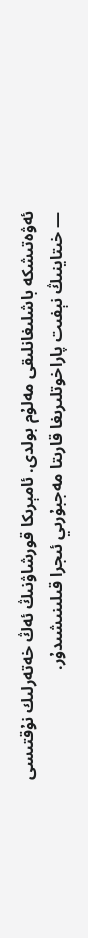ئەۋەتىشكە باشلىغانلىقى مەلۇم بولدى. ئامېرىكا قورشاۋنىڭ ئەڭ خەتەرلىك نۇقتىسى — خىتاينىڭ نېفىت پاراخوتلىرىغا قارىتا مەجبۇرىي ئىجرا قىلىنىشىدۇر.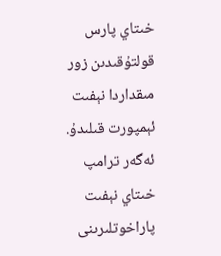خىتاي پارس قولتۇقىدىن زور مىقداردا نېفىت ئېمپورت قىلىدۇ. ئەگەر ترامپ خىتاي نېفىت پاراخوتلىرىنى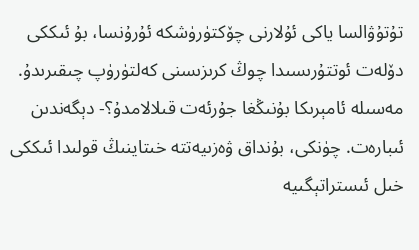تۇتۇۋالسا ياكى ئۇلارنى چۆكتۈرۈشكە ئۇرۇنسا، بۇ ئىككى دۆلەت ئوتتۇرىسىدا چوڭ كرىزىسنى كەلتۈرۈپ چىقىرىدۇ. مەسىلە ئامېرىكا بۇنىڭغا جۇرئەت قىلالامدۇ؟- دېگەندىن ئىبارەت. چۈنكى، بۇنداق ۋەزىيەتتە خىتاينىڭ قولىدا ئىككى خىل ئىستراتېگىيە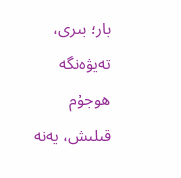بار؛ بىرى، تەيۋەنگە ھوجۇم قىلىش، يەنە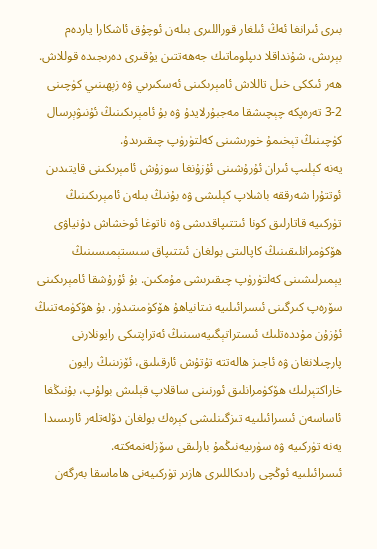بىرى ئىرانغا ئەڭ ئىلغار قوراللىرى بىلەن ئوچۇق ئاشكارا ياردەم بېرىش، شۇنداقلا دىپلوماتىك جەھەتتىن يۇقىرى دەرىجىدە قوللاش. ھەر ئىككى خىل تاللاش ئامېرىكىنى ئەسكىرىي ۋە زېھىنىي كۈچىنى 2-3 تەرەپكە چېچىشقا مەجبۇرلايدۇ ۋە بۇ ئامېرىكىنىڭ ئۇنىۋېرسال كۈچىنىڭ تېخىمۇ خورىشىنى كەلتۈرۈپ چىقىرىدۇ.
يەنە كېلىپ ئىران ئۇرۇشىنى ئۇزۇنغا سوزۇش ئامېرىكىنى قايتىدىن ئوتتۇرا شەرققە باشلاپ كېلىشى ۋە بۇنىڭ بىلەن ئامېرىكىنىڭ تۈركىيە قاتارلىق كونا ئىتتىپاقدىشى ۋە ناتوغا ئوخشاش دۇنياۋى ھۆكۈمرانلىقىنىڭ كاپالىتى بولغان ئىتتىپاق سىستېمىسىنىڭ يېمىرلىشىنى كەلتۈرۈپ چىقىرىشى مۇمكىن. بۇ ئۇرۇشقا ئامېرىكىنى سۆرەپ كىرگىنى ئىسرائىلىيە نىتانياھۇ ھۆكۈمىتىدۇر. بۇ ھۆكۈمەتنىڭ ئۇزۇن مۇددەتلىك ئىستراتېگىيەسىنىڭ ئەتراپتىكى رايونلارنى پارچىلانغان ۋە ئاجىز ھالەتتە تۇتۇش ئارقىلىق، ئۆزىنىڭ رايون خاراكتېرلىك ھۆكۈمرانلىق ئورنىنى ساقلاپ قېلىش بولۇپ، بۇنىڭغا ئاساسەن ئىسرائىلىيە تىزگىنلىشى كېرەك بولغان دۆلەتلەر ئارىسىدا يەنە تۈركىيە ۋە سۈرىيەنىڭمۇ بارلىقى سۆزلەنمەكتە.
ئىسرائىلىيە ئوڭچى رادىكاللىرى ھازىر تۈركىيەنى ھاماسقا بەرگەن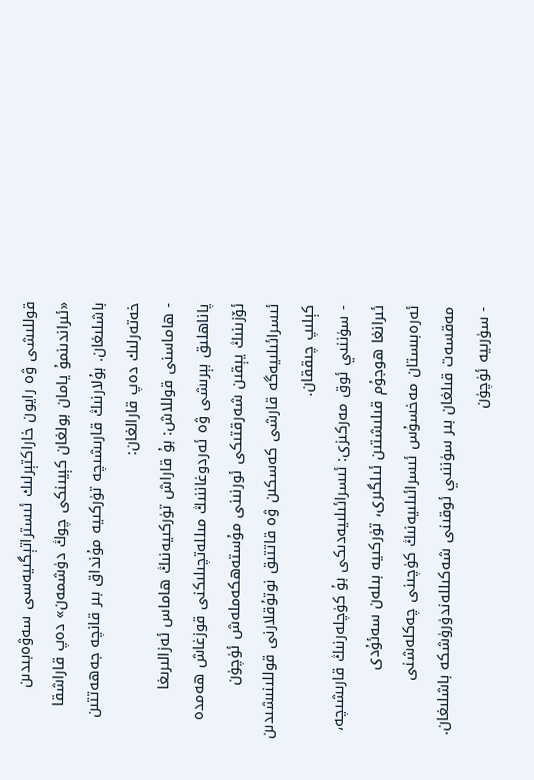قوللىشى ۋە رايون خاراكتېرلىك ئىستراتېگىيەسى سەۋەبىدىن «ئىراندىنمۇ يامان بولغان كېيىنكى چوڭ دۈشمەن» دەپ قاراشقا باشلىغان. بۇلارنىڭ قارىشىچە تۈركىيە مۇنداق بىر قانچە جەھەتتىن خەتەرلىك دەپ قارالغان:
- ھاماسنى قوللاش: بۇ قاراش تۈركىيەنىڭ ھاماس ئەزالىرىغا پاناھلىق بېرىشى ۋە ئەردوغاننىڭ مىللەتچىلىكنى قوزغاش ھەمدە ئۆزىنىڭ يېقىن شەرقتىكى ئورنىنى مۇستەھكەملەش ئۈچۈن ئىسرائىلىيەگە قارشى كەسكىن ۋە قاتتىق نوتۇقلارنى قوللىنىشىدىن كېلىپ چىققان.
- سۈننىي ئوق مەركىزى: ئىسرائىلىيەدىكى بۇ كۈچلەرنىڭ قارىشىچە، ئىرانغا ھوجۇم قىلىشتىن ئىلگىرى، تۈركىيە بىلەن سەئۇدى ئەرەبىستان مەخسۇس ئىسرائىلىيەنىڭ كۈچىنى چەكلەشنى مەقسەت قىلغان بىر سۈننىي ئوقىنى شەكىللەندۈرۈشكە باشلىغان.
- سۈرىيە ئۈچۈن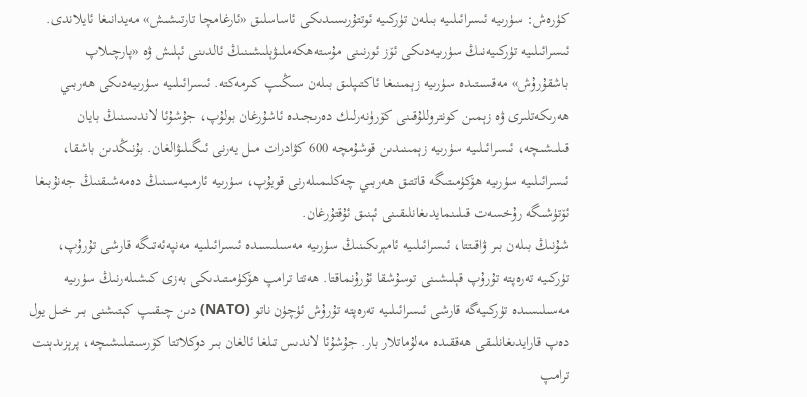كۈرەش: سۈرىيە ئىسرائىلىيە بىلەن تۈركىيە ئوتتۇرىسىدىكى ئاساسلىق «ئارغامچا تارتىشىش» مەيدانىغا ئايلاندى. ئىسرائىلىيە تۈركىيەنىڭ سۈرىيەدىكى ئۆز ئورنىنى مۇستەھكەملىۋېلىشىنىڭ ئالدىنى ئېلىش ۋە «پارچىلاپ باشقۇرۇش» مەقسىتىدە سۈرىيە زېمىنىغا ئاكتىپلىق بىلەن سىڭىپ كىرمەكتە. ئىسرائىلىيە سۈرىيەدىكى ھەربىي ھەرىكەتلىرى ۋە زېمىن كونتروللۇقىنى كۆرۈنەرلىك دەرىجىدە ئاشۇرغان بولۇپ، جۇشۇئا لاندىسنىڭ بايان قىلىشىچە، ئىسرائىلىيە سۈرىيە زېمىنىدىن قوشۇمچە 600 كۋادرات مىل يەرنى ئىگىلىۋالغان. بۇنىڭدىن باشقا، ئىسرائىلىيە سۈرىيە ھۆكۈمىتىگە قاتتىق ھەربىي چەكلىمىلەرنى قويۇپ، سۈرىيە ئارمىيەسىنىڭ دەمەشىقنىڭ جەنۇبىغا ئۆتۈشىگە رۇخسەت قىلىنمايدىغانلىقىنى ئېنىق ئۇقتۇرغان.
شۇنىڭ بىلەن بىر ۋاقىتتا، ئىسرائىلىيە ئامېرىكىنىڭ سۈرىيە مەسىلىسىدە ئىسرائىلىيە مەنپەئەتىگە قارشى تۇرۇپ، تۈركىيە تەرەپتە تۇرۇپ قېلىشىنى توسۇشقا ئۇرۇنماقتا. ھەتتا ترامپ ھۆكۈمىتىدىكى بەزى كىشىلەرنىڭ سۈرىيە مەسىلىسىدە تۈركىيەگە قارشى ئىسرائىلىيە تەرەپتە تۇرۇش ئۈچۈن ناتو (NATO) دىن چىقىپ كېتىشنى بىر خىل يول دەپ قارايدىغانلىقى ھەققىدە مەلۇماتلار بار. جۇشۇئا لاندىس تىلغا ئالغان بىر دوكلاتتا كۆرسىتىلىشىچە، پرېزىدېنت ترامپ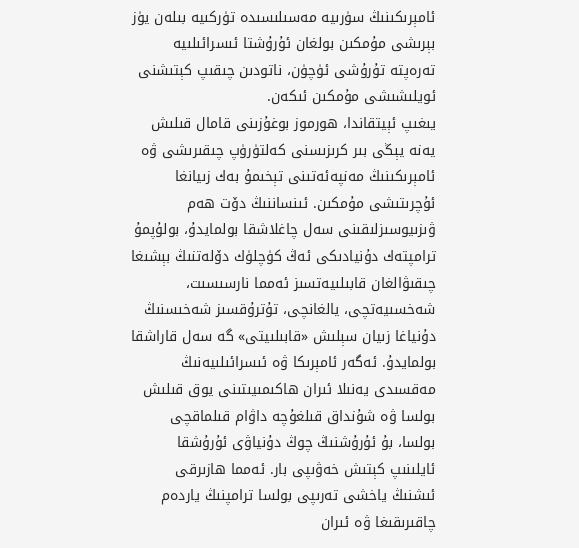ئامېرىكىنىڭ سۈرىيە مەسىلىسىدە تۈركىيە بىلەن يۈز بېرىشى مۇمكىن بولغان ئۇرۇشتا ئىسرائىلىيە تەرەپتە تۇرۇشى ئۈچۈن، ناتودىن چىقىپ كېتىشنى ئويلىشىشى مۇمكىن ئىكەن.
يىغىپ ئېيتقاندا، ھورموز بوغۇزىنى قامال قىلىش يەنە يېڭى بىر كرىزىسنى كەلتۈرۈپ چىقىرىشى ۋە ئامېرىكىنىڭ مەنپەئەتىنى تېخىمۇ بەك زىيانغا ئۇچرىتىشى مۇمكىن. ئىنساننىڭ دۆت ھەم ۋىزىيوسىزلىقىنى سەل چاغلاشقا بولمايدۇ، بولۇپمۇ ترامپتەك دۇنيادىكى ئەڭ كۈچلۈك دۆلەتنىڭ بېشىغا چىقىۋالغان قابىلىيەتسىز ئەمما نارسىسىت، شەخسىيەتچى، يالغانچى، تۇترۇقسىز شەخىسنىڭ دۇنياغا زىيان سېلىش «قابىلىيتى» گە سەل قاراشقا بولمايدۇ. ئەگەر ئامېرىكا ۋە ئىسرائىلىيەنىڭ مەقسىدى يەنىلا ئىران ھاكىمىيىتىنى يوق قىلىش بولسا ۋە شۇنداق قىلغۇچە داۋام قىلماقچى بولسا، بۇ ئۇرۇشنىڭ چوڭ دۇنياۋى ئۇرۇشقا ئايلىنىپ كېتىش خەۋىپى بار. ئەمما ھازىرقى ئىشنىڭ ياخشى تەرىپى بولسا ترامپنىڭ ياردەم چاقىرىقىغا ۋە ئىران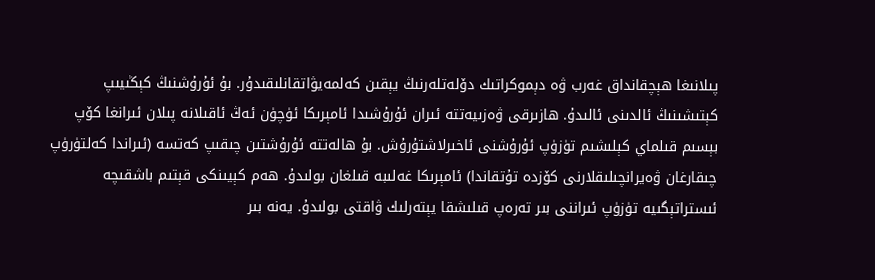پىلانىغا ھېچقانداق غەرب ۋە دېموكراتىك دۆلەتلەرنىڭ يېقىن كەلمەيۋاتقانلىقىدۇر. بۇ ئۇرۇشنىڭ كېڭىيىپ كېتىشىنىڭ ئالدىنى ئالىدۇ. ھازىرقى ۋەزىيەتتە ئىران ئۇرۇشىدا ئامېرىكا ئۈچۈن ئەڭ ئاقىلانە پىلان ئىرانغا كۆپ بېسىم قىلماي كېلىشىم تۈزۈپ ئۇرۇشنى ئاخىرلاشتۇرۇش. بۇ ھالەتتە ئۇرۇشتىن چىقىپ كەتسە (ئىراندا كەلتۈرۈپ چىقارغان ۋەيرانچىلىقلارنى كۆزدە تۇتقاندا) ئامېرىكا غەلىبە قىلغان بولىدۇ. ھەم كېيىنكى قېتىم باشقىچە ئىستراتېگىيە تۈزۈپ ئىراننى بىر تەرەپ قىلىشقا يېتەرلىك ۋاقتى بولىدۇ. يەنە بىر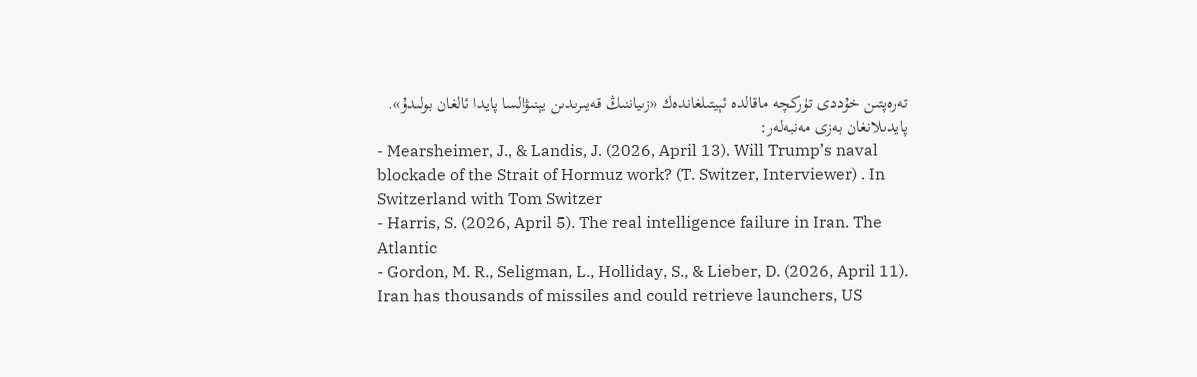تەرەپتىن خۇددى تۈركچە ماقالدە ئېيتىلغاندەك «زىياننىڭ قەيىرىدىن يېنىۋالسا پايدا ئالغان بولىدۇ».
پايدىلانغان بەزى مەنبەلەر:
- Mearsheimer, J., & Landis, J. (2026, April 13). Will Trump’s naval blockade of the Strait of Hormuz work? (T. Switzer, Interviewer) . In Switzerland with Tom Switzer
- Harris, S. (2026, April 5). The real intelligence failure in Iran. The Atlantic
- Gordon, M. R., Seligman, L., Holliday, S., & Lieber, D. (2026, April 11). Iran has thousands of missiles and could retrieve launchers, US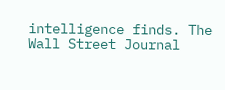intelligence finds. The Wall Street Journal